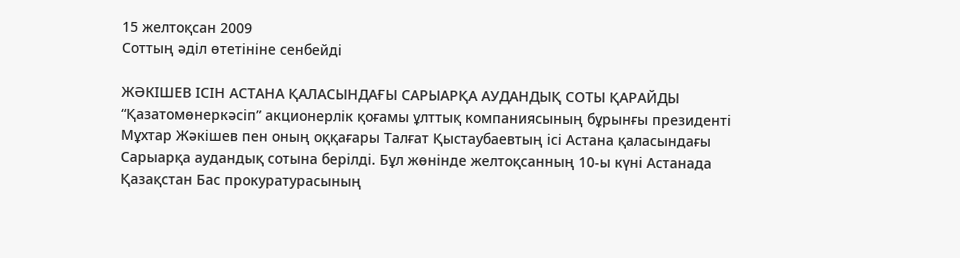15 желтоқсан 2009
Соттың әдiл өтетiнiне сенбейдi

ЖӘКIШЕВ IСIН АСТАНА ҚАЛАСЫНДАҒЫ САРЫАРҚА АУДАНДЫҚ СОТЫ ҚАРАЙДЫ
“Қазатомөнеркәсiп” акционерлiк қоғамы ұлттық компаниясының бұрынғы президентi Мұхтар Жәкiшев пен оның оққағары Талғат Қыстаубаевтың iсi Астана қаласындағы Сарыарқа аудандық сотына берiлдi. Бұл жөнiнде желтоқсанның 10-ы күнi Астанада Қазақстан Бас прокуратурасының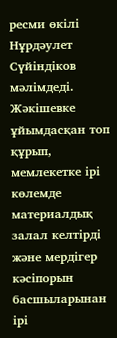ресми өкiлi Нұрдәулет Сүйiндiков мәлiмдедi. Жәкiшевке ұйымдасқан топ құрып, мемлекетке iрi көлемде материалдық залал келтiрдi және мердiгер кәсiпорын басшыларынан iрi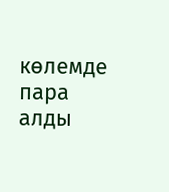көлемде пара алды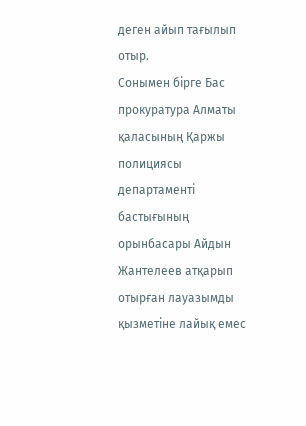деген айып тағылып отыр.
Сонымен бiрге Бас прокуратура Алматы қаласының Қаржы полициясы департаментi бастығының орынбасары Айдын Жантелеев атқарып отырған лауазымды қызметiне лайық емес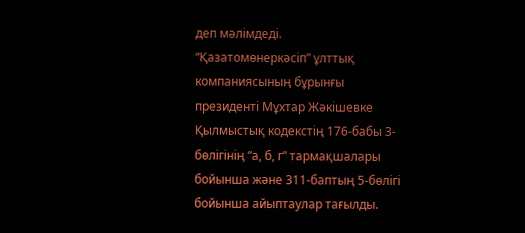деп мәлiмдедi.
“Қазатомөнеркәсiп” ұлттық компаниясының бұрынғы президентi Мұхтар Жәкiшевке Қылмыстық кодекстiң 176-бабы 3-бөлiгiнiң “а, б, г” тармақшалары бойынша және 311-баптың 5-бөлiгi бойынша айыптаулар тағылды.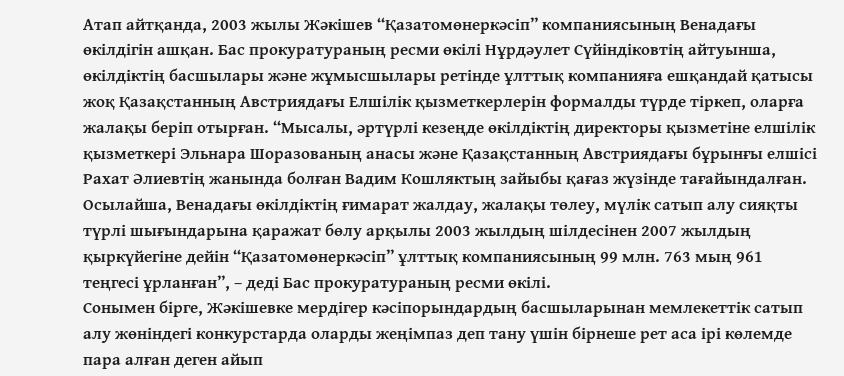Атап айтқанда, 2003 жылы Жәкiшев “Қазатомөнеркәсiп” компаниясының Венадағы өкiлдiгiн ашқан. Бас прокуратураның ресми өкiлi Нұрдәулет Сүйiндiковтiң айтуынша, өкiлдiктiң басшылары және жұмысшылары ретiнде ұлттық компанияға ешқандай қатысы жоқ Қазақстанның Австриядағы Елшiлiк қызметкерлерiн формалды түрде тiркеп, оларға жалақы берiп отырған. “Мысалы, әртүрлi кезеңде өкiлдiктiң директоры қызметiне елшiлiк қызметкерi Эльнара Шоразованың анасы және Қазақстанның Австриядағы бұрынғы елшiсi Рахат Әлиевтiң жанында болған Вадим Кошляктың зайыбы қағаз жүзiнде тағайындалған. Осылайша, Венадағы өкiлдiктiң ғимарат жалдау, жалақы төлеу, мүлiк сатып алу сияқты түрлi шығындарына қаражат бөлу арқылы 2003 жылдың шiлдесiнен 2007 жылдың қыркүйегiне дейiн “Қазатомөнеркәсiп” ұлттық компаниясының 99 млн. 763 мың 961 теңгесi ұрланған”, – дедi Бас прокуратураның ресми өкiлi.
Сонымен бiрге, Жәкiшевке мердiгер кәсiпорындардың басшыларынан мемлекеттiк сатып алу жөнiндегi конкурстарда оларды жеңiмпаз деп тану үшiн бiрнеше рет аса iрi көлемде пара алған деген айып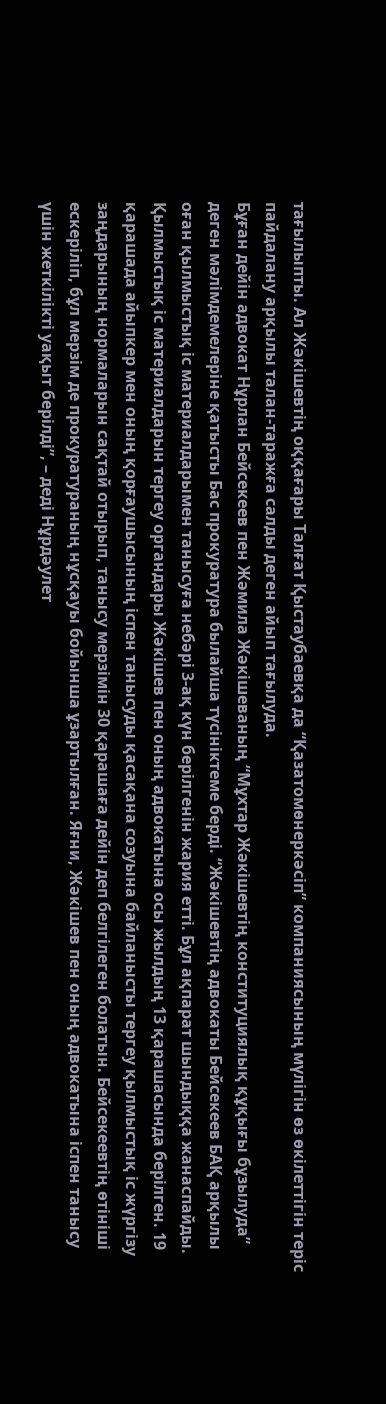тағылыпты. Ал Жәкiшевтiң оққағары Талғат Қыстаубаевқа да “Қазатомөнеркәсiп” компаниясының мүлiгiн өз өкiлеттiгiн терiс пайдалану арқылы талан-таражға салды деген айып тағылуда.
Бұған дейiн адвокат Нұрлан Бейсекеев пен Жәмила Жәкiшеваның “Мұхтар Жәкiшевтiң конституциялық құқығы бұзылуда” деген мәлiмдемелерiне қатысты Бас прокуратура былайша түсiнiктеме бердi. “Жәкiшевтiң адвокаты Бейсекеев БАҚ арқылы оған қылмыстық iс материалдарымен танысуға небәрi 3-ақ күн берiлгенiн жария еттi. Бұл ақпарат шындыққа жанаспайды. Қылмыстық iс материалдарын тергеу органдары Жәкiшев пен оның адвокатына осы жылдың 13 қарашасында берiлген. 19 қарашада айыпкер мен оның қорғаушысының iспен танысуды қасақана созуына байланысты тергеу қылмыстық iс жүргiзу заңдарының нормаларын сақтай отырып, танысу мерзiмiн 30 қарашаға дейiн деп белгiлеген болатын. Бейсекеевтiң өтiнiшi ескерiлiп, бұл мерзiм де прокуратураның нұсқауы бойынша ұзартылған. Яғни, Жәкiшев пен оның адвокатына iспен танысу үшiн жеткiлiктi уақыт берiлдi”, – дедi Нұрдәулет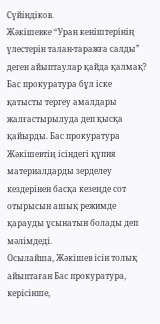Сүйiндiков.
Жәкiшевке “Уран кенiштерiнiң үлестерiн талан-таражға салды” деген айыптаулар қайда қалмақ? Бас прокуратура бұл iске қатысты тергеу амалдары жалғастырылуда деп қысқа қайырды. Бас прокуратура Жәкiшевтiң iсiндегi құпия материалдарды зерделеу кездерiнен басқа кезеңде сот отырысын ашық режимде қарауды ұсынатын болады деп мәлiмдедi.
Осылайша, Жәкiшев iсiн толық айыптаған Бас прокуратура, керiсiнше,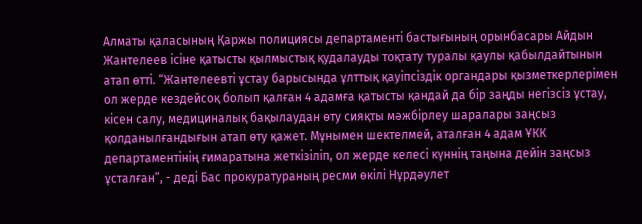Алматы қаласының Қаржы полициясы департаментi бастығының орынбасары Айдын Жантелеев iсiне қатысты қылмыстық қудалауды тоқтату туралы қаулы қабылдайтынын атап өттi. “Жантелеевтi ұстау барысында ұлттық қауiпсiздiк органдары қызметкерлерiмен ол жерде кездейсоқ болып қалған 4 адамға қатысты қандай да бiр заңды негiзсiз ұстау, кiсен салу, медициналық бақылаудан өту сияқты мәжбiрлеу шаралары заңсыз қолданылғандығын атап өту қажет. Мұнымен шектелмей, аталған 4 адам ҰКК департаментiнiң ғимаратына жеткiзiлiп, ол жерде келесi күннiң таңына дейiн заңсыз ұсталған”, - дедi Бас прокуратураның ресми өкiлi Нұрдәулет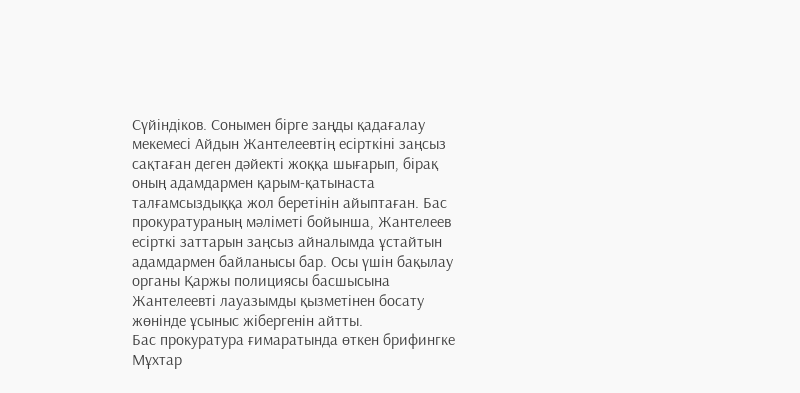Сүйiндiков. Сонымен бiрге заңды қадағалау мекемесi Айдын Жантелеевтiң есiрткiнi заңсыз сақтаған деген дәйектi жоққа шығарып, бiрақ оның адамдармен қарым-қатынаста талғамсыздыққа жол беретiнiн айыптаған. Бас прокуратураның мәлiметi бойынша, Жантелеев есiрткi заттарын заңсыз айналымда ұстайтын адамдармен байланысы бар. Осы үшiн бақылау органы Қаржы полициясы басшысына Жантелеевтi лауазымды қызметiнен босату жөнiнде ұсыныс жiбергенiн айтты.
Бас прокуратура ғимаратында өткен брифингке Мұхтар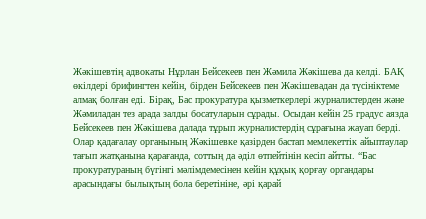Жәкiшевтiң адвокаты Нұрлан Бейсекеев пен Жәмила Жәкiшева да келдi. БАҚ өкiлдерi брифингтен кейiн, бiрден Бейсекеев пен Жәкiшевадан да түсiнiктеме алмақ болған едi. Бiрақ, Бас прокуратура қызметкерлерi журналистерден және Жәмиладан тез арада залды босатуларын сұрады. Осыдан кейiн 25 градус аязда Бейсекеев пен Жәкiшева далада тұрып журналистердiң сұрағына жауап бердi. Олар қадағалау органының Жәкiшевке қазiрден бастап мемлекеттiк айыптаулар тағып жатқанына қарағанда, соттың да әдiл өтпейтiнiн кесiп айтты. “Бас прокуратураның бүгiнгi мәлiмдемесiнен кейiн құқық қорғау органдары арасындағы былықтың бола беретiнiне, әрi қарай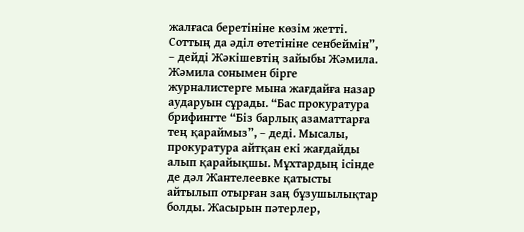жалғаса беретiнiне көзiм жеттi. Соттың да әдiл өтетiнiне сенбеймiн”, – дейдi Жәкiшевтiң зайыбы Жәмила.
Жәмила сонымен бiрге журналистерге мына жағдайға назар аударуын сұрады. “Бас прокуратура брифингте “Бiз барлық азаматтарға тең қараймыз”, – дедi. Мысалы, прокуратура айтқан екi жағдайды алып қарайықшы. Мұхтардың iсiнде де дәл Жантелеевке қатысты айтылып отырған заң бұзушылықтар болды. Жасырын пәтерлер,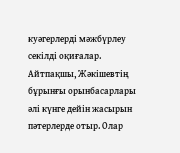куәгерлердi мәжбүрлеу секiлдi оқиғалар. Айтпақшы, Жәкiшевтiң бұрынғы орынбасарлары әлi күнге дейiн жасырын пәтерлерде отыр. Олар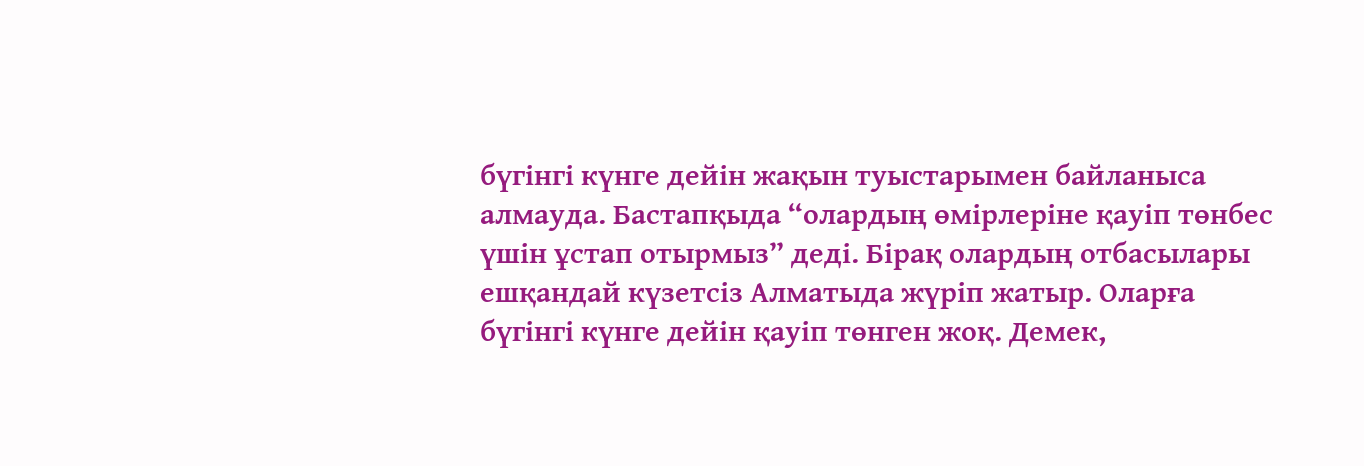бүгiнгi күнге дейiн жақын туыстарымен байланыса алмауда. Бастапқыда “олардың өмiрлерiне қауiп төнбес үшiн ұстап отырмыз” дедi. Бiрақ олардың отбасылары ешқандай күзетсiз Алматыда жүрiп жатыр. Оларға бүгiнгi күнге дейiн қауiп төнген жоқ. Демек,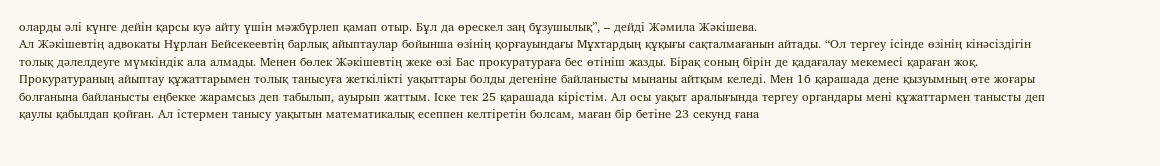оларды әлi күнге дейiн қарсы куә айту үшiн мәжбүрлеп қамап отыр. Бұл да өрескел заң бұзушылық”, – дейдi Жәмила Жәкiшева.
Ал Жәкiшевтiң адвокаты Нұрлан Бейсекеевтiң барлық айыптаулар бойынша өзiнiң қорғауындағы Мұхтардың құқығы сақталмағанын айтады. “Ол тергеу iсiнде өзiнiң кiнәсiздiгiн толық дәлелдеуге мүмкiндiк ала алмады. Менен бөлек Жәкiшевтiң жеке өзi Бас прокуратураға бес өтiнiш жазды. Бiрақ соның бiрiн де қадағалау мекемесi қараған жоқ. Прокуратураның айыптау құжаттарымен толық танысуға жеткiлiктi уақыттары болды дегенiне байланысты мынаны айтқым келедi. Мен 16 қарашада дене қызуымның өте жоғары болғанына байланысты еңбекке жарамсыз деп табылып, ауырып жаттым. Iске тек 25 қарашада кiрiстiм. Ал осы уақыт аралығында тергеу органдары менi құжаттармен танысты деп қаулы қабылдап қойған. Ал iстермен танысу уақытын математикалық есеппен келтiретiн болсам, маған бiр бетiне 23 секунд ғана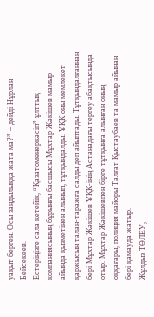уақыт берген. Осы заңдылыққа жата ма?” – дейдi Нұрлан Бейсекеев.
Естерiңiзге сала кетейiк, “Қазатомөнеркәсiп” ұлттық компаниясының бұрынғы басшысы Мұхтар Жәкiшев мамыр айында қызметiнен алынып, тұтқындалды. ҰҚК оны мемлекет қаржысын талан-таражға салды деп айыптады. Тұтқындалғаннан берi Мұхтар Жәкiшев ҰҚК-iнiң Астанадағы тергеу абақтысында отыр. Мұхтар Жәкiшевпен бiрге тұтқынға алынған оның оққағары, полиция майоры Талғат Қыстаубаев та мамыр айынан берi қамауда жатыр.
Жұлдыз ТӨЛЕУ,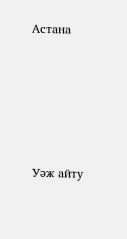Астана





Уәж айту